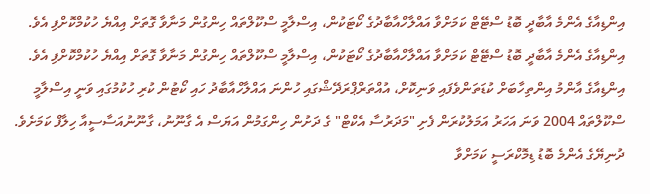އިންޑިއާގެ އެންމެ އާބާދީ ބޮޑު ސްޓޭޓް ކަމަށްވާ އައްލާހްއާބާދުގެ ކޯޓަކުން، އިސްލާމީ ސްކޫލްތައް ހިންގުން މަނާވާ ގޮތަށް އިއްޔެ ހުކުމްކޮށްފި އެވެ.
އިންޑިއާގެ އެންމެ އާބާދީ ބޮޑު ސްޓޭޓް ކަމަށްވާ އައްލާހްއާބާދުގެ ކޯޓަކުން، އިސްލާމީ ސްކޫލްތައް ހިންގުން މަނާވާ ގޮތަށް އިއްޔެ ހުކުމްކޮށްފި އެވެ.
އިންޑިއާގެ އާންމު އިންތިހާބަށް ކުޑަތަންވެފައި ވަނިކޮށް، އުއްތަރްޕްރަދޭޝްގައި ހުންނަ އައްލާހްއާބާދު ހައި ކޯޓުން ކުރި ހުކުމުގައި ވަނީ އިސްލާމީ ސްކޫލްތައް 2004 ވަނަ އަހަރު އަމަލުކުރަން ފެށި "މަދަރުސާ އެކްޓް" ގެ ދަށުން ހިންގަމުން އަޔަސް އެ ގާނޫނު، ގާނޫނުއަސާސީއާ ހިލާފް ކަމަށެވެ.
ދުނިޔޭގެ އެންމެ ބޮޑު ޑިމޮކްރަސީ ކަމަށްވާ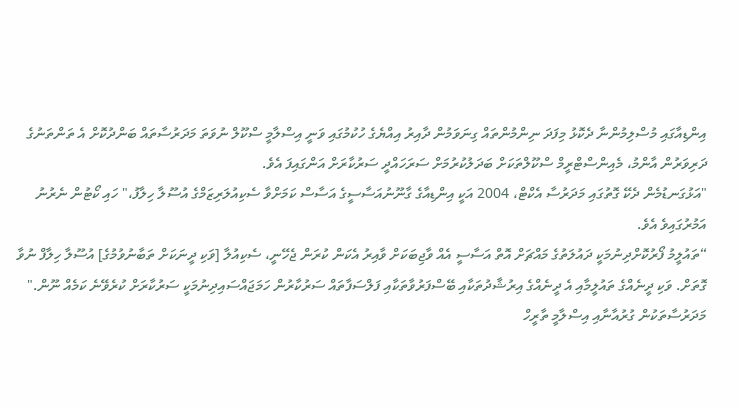އިންޑިއާގައި މުސްލިމުންނާ ދެކޮޅު މިފަދަ ނިންމުންތައް ގިނަވަމުން ދާއިރު އިއްޔެގެ ހުކުމުގައި ވަނީ އިސްލާމީ ސްކޫލް ނުވަތަ މަދަރުސާތައް ބަންދުކޮށް އެ ތަންތަނުގެ ދަރިވަރުން އާންމު، މެއިންސްޓްރީމް ސްކޫލްތަކަށް ބަދަލުކުރުމަށް ސަރަހައްދީ ސަރުކާރަށް އަންގައިފަ އެވެ.
"އަޅުގަނޑުމެން ދެކޭ ގޮތުގައި މަދަރުސާ އެކްޓް، 2004 އަކީ އިންޑިއާގެ ގާނޫނުއަސާސީގެ އަސާސް ކަމަށްވާ ސެކިއުލަރިޒަމްގެ އުސޫލާ ހިލާފު،" ހައި ކޯޓުން ނެރުނު އަމުރުގައިވެ އެވެ.
“ތައުލީމު ފޯރުކޮށްދިނުމަކީ ދައުލަތުގެ މައްޗަށް އޮތް އަސާސީ އެއް ވާޖިބަކަށް ވާއިރު އެކަން ކުރަން ޖެހޭނީ، ސެކިއުލާ [ވަކި ދީނަކަށް ތަބާނުވުމުގެ] އުސޫލާ ހިލާފް ނުވާ ގޮތަށް. ވަކި ދީނެއްގެ ތައުލީމާއި އެ ދީނެއްގެ އިރުޝާދުތަކާއި ބޭސްފަރުވާތަކާއި ފަލްސަފާތައް ސަރުކާރުން ހަމަޖައްސައިދިނުމަކީ ސަރުކާރަށް ކުރެވޭނެ ކަމެއް ނޫން."
މަދަރުސާތަކުން ގުރުއާނާއި އިސްލާމީ ތާރީހް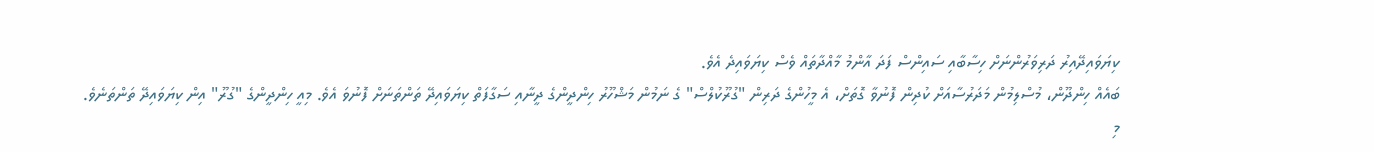ކިޔަވައިދޭއިރު ދަރިވަރުންނަށް ހިސާބާއި ސައިންސް ފަދަ އާންމު މާއްދާތައް ވެސް ކިޔަވައިދެ އެވެ.
ބައެއް ހިންދޫން، މުސްލިމުން މަދަރުސާއަށް ކުދިން ފޮނުވާ ގޮތަށް، އެ މީހުންގެ ދަރިން "ގުރޫކުލްސް" ގެ ނަމުން މަޝްހޫރު ހިންދީންގެ ދީނާއި ސަގާފަތް ކިޔަވައިދޭ ތަންތަނަށް ފޮނުވަ އެވެ. މިއީ ހިންދީންގެ "ގުރޫ" އިން ކިޔަވައިދޭ ތަންތަނެވެ.
މި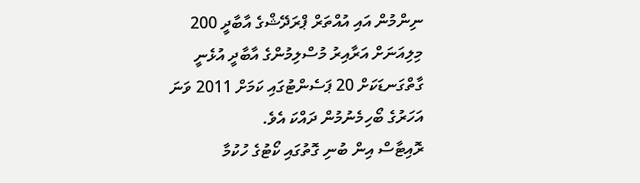ނިންމުން އައި އުއްތަރް ޕްރަދޭޝްގެ އާބާދީ 200 މިލިއަނަށް އަރާއިރު މުސްލިމުންގެ އާބާދީ އުޅެނީ ގާތްގަނޑަކަށް 20 ޕަސެންޓުގައި ކަމަށް 2011 ވަނަ އަހަރުގެ ބޯހިމެނުމުން ދައްކަ އެވެ.
ރޮއިޓާސް އިން ބުނި ގޮތުގައި ކޯޓުގެ ހުކުމާ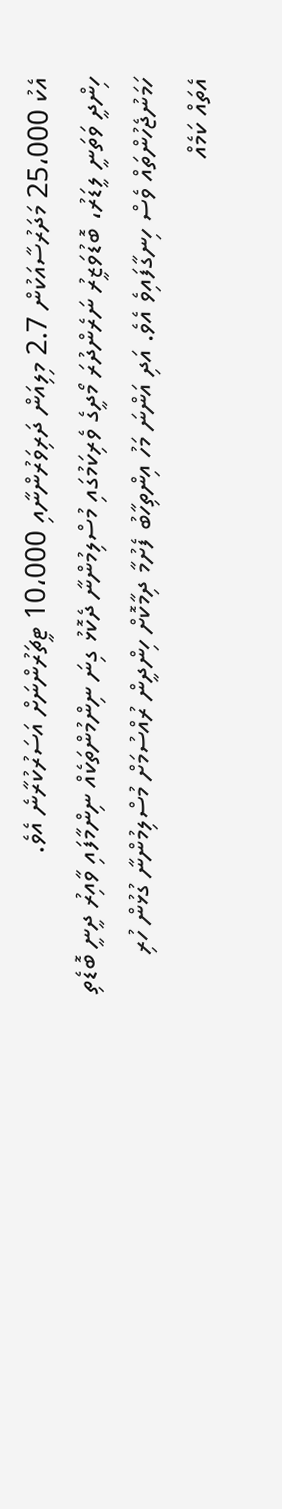އެކު 25،000 މަދަރުސާއަކުން 2.7 މިލިއަން ދަރިވަރުންނާއި 10،000 ޓީޗަރުންނަށް އަސަރުކުރާނެ އެވެ.
ހިންދީ ވަތަނީ ލީޑަރު، ބޮޑުވަޒީރު ނަރެންދުރަ މޯދީގެ ވެރިކަމުގައި މުސްލިމުންނާ ދެކޮޅު ގިނަ ނިންމުންތަކެއް ނިންމާފައި ވާއިރު ދީނީ ބޮޑެތި ހަމަނުޖެހުންތައް ވެސް ހިނގާފައިވެ އެވެ. އަދި އަންނަ މަހު އިންތިހާބު ފެށުމާ ދިމާކޮށް ހިންދީން ރުއްސުމަށް މުސްލިމުންނާ ގުޅުން ހުރި އެތައް ކަމެއް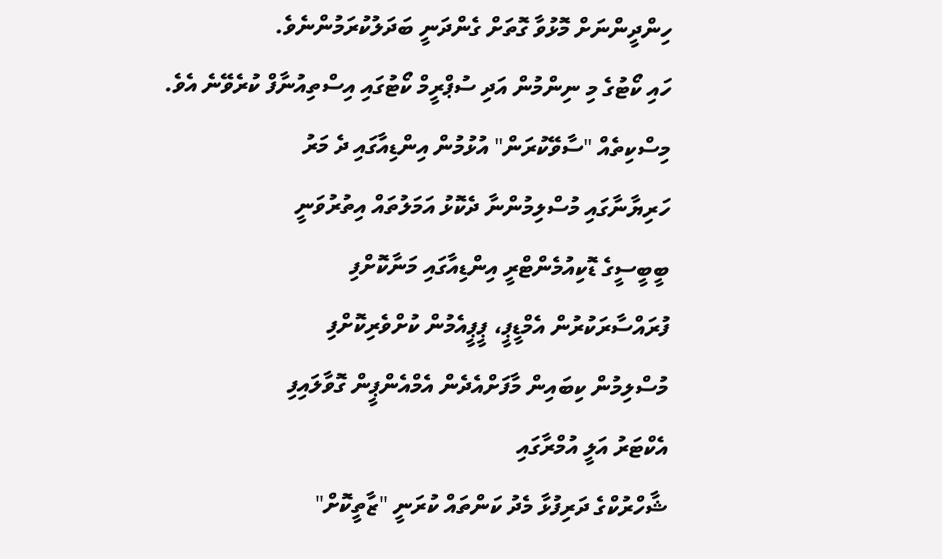ހިންދީންނަށް މޮޅުވާ ގޮތަށް ގެންދަނީ ބަދަލުކުރަމުންނެވެ.
ހައި ކޯޓުގެ މި ނިންމުން އަދި ސުޕްރީމް ކޯޓުގައި އިސްތިއުނާފް ކުރެވޭނެ އެވެ.
މިސްކިތެއް "ސާވޭކުރަން" އުޅުމުން އިންޑިއާގައި ދެ މަރު
ހަރިޔާނާގައި މުސްލިމުންނާ ދެކޮޅު އަމަލުތައް އިތުރުވަނީ
ބީބީސީގެ ޑޮކިއުމެންޓްރީ އިންޑިއާގައި މަނާކޮށްފި
ފުރައްސާރަކުރުން އެމްޑީޕީ، ޕީޕީއެމުން ކުށްވެރިކޮށްފި
މުސްލިމުން ކިބައިން މާފަށްއެދެން އެމްއެންޕީން ގޮވާލައިފި
އެކްޓަރު އަލީ އުމްރާގައި
ޝާހްރުކްގެ ދަރިފުޅާ މެދު ކަންތައް ކުރަނީ "ޒާތީކޮށް"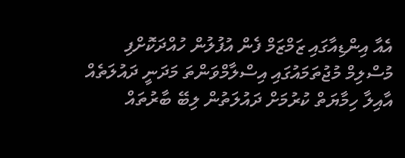އެއާ އިންޑިއާގައި ޒަމްޒަމް ފެން އުފުލުން ހުއްދަކޮށްފި
މުސްލިމް މުޖުތަމައުގައި އިސްލާމްވަންތަ މަދަނީ ދައުލަތެއް
އާއިލާ ހިމާޔަތް ކުރުމަށް ދައުލަތުން ލިބޭ ބާރުތައް